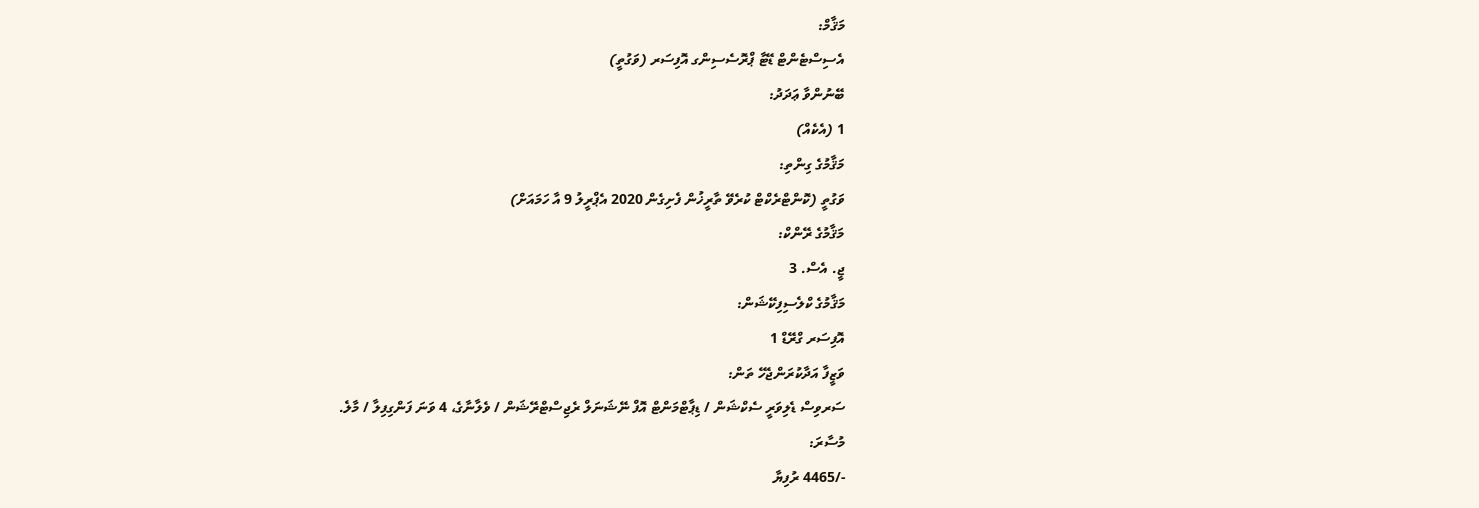މަޤާމް:
އެސިސްޓެންޓް ޑޭޓާ ޕްރޮސެސިންގ އޮފިސަރ (ވަގުތީ)
ބޭނުންވާ ޢަދަދު:
1 (އެކެއް)
މަޤާމުގެ ގިންތި:
ވަގުތީ (ކޮންޓްރެކްޓް ކުރެވޭ ތާރީޚުން ފެށިގެން 2020 އެޕްރީލު 9 އާ ހަމައަށް)
މަޤާމުގެ ރޭންކް:
ޖީ. އެސް. 3
މަޤާމުގެ ކްލެސިފިކޭޝަން:
އޮފިސަރ ގްރޭޑް 1
ވަޒީފާ އަދާކުރަންޖެހޭ ތަން:
ސަރވިސް ޑެލިވަރީ ސެކްޝަން / ޑިޕާޓްމަންޓް އޮފް ނޭޝަނަލް ރެޖިސްޓްރޭޝަން / ވެލާނާގެ، 4 ވަނަ ފަންގިފިލާ / މާލެ.
މުސާރަ:
-/4465 ރުފިޔާ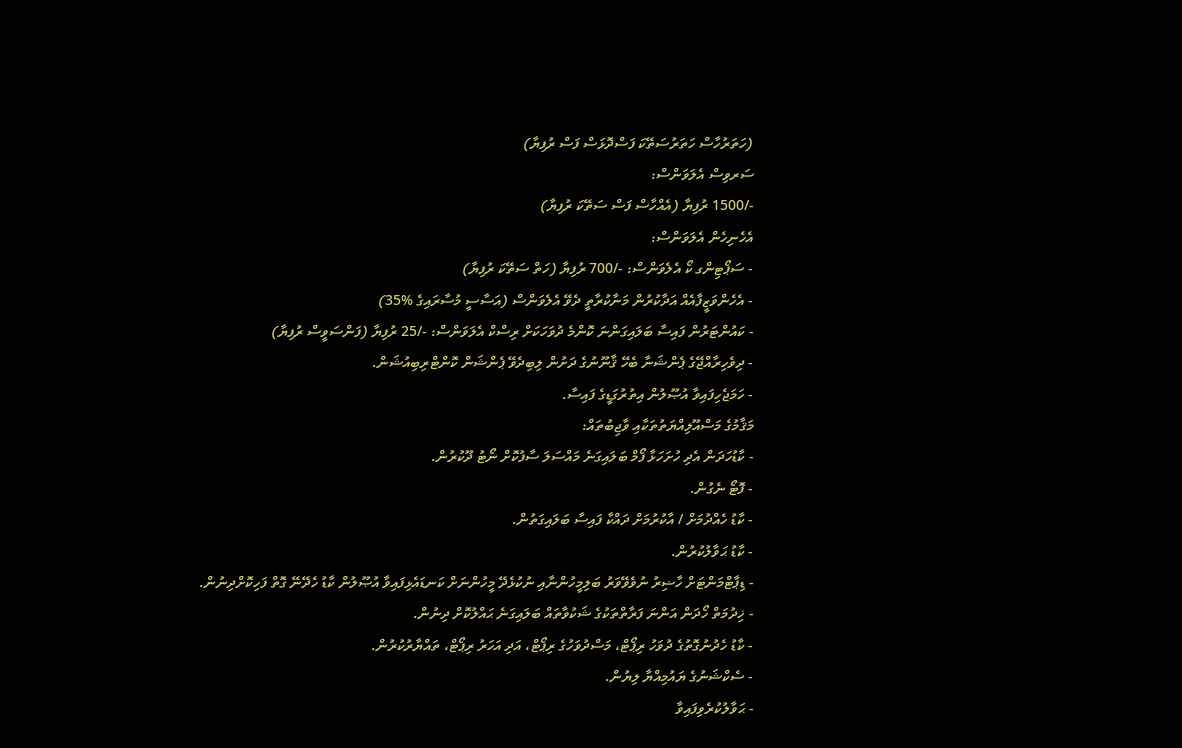(ހަތަރުހާސް ހަތަރުސަތޭކަ ފަސްދޮޅަސް ފަސް ރުފިޔާ)
ސަރވިސް އެލަވަންސް:
-/1500 ރުފިޔާ (އެއްހާސް ފަސް ސަތޭކަ ރުފިޔާ)
އެހެނިހެން އެލަވަންސް:
- ސަޕޯޓިންގ ކޯ އެލެވަންސް: -/700 ރުފިޔާ (ހަތް ސަތޭކަ ރުފިޔާ)
- އެހެންވަޒީފާއެއް އަދާކުރުން މަނާކުރާތީ ދެވޭ އެލެވަންސް (އަސާސީ މުސާރައިގެ %35)
- ކައުންޓަރުން ފައިސާ ބަލައިގަންނަ ކޮންމެ ދުވަހަކަށް ރިސްކް އެލަވަންސް: -/25 ރުފިޔާ (ފަންސަވީސް ރުފިޔާ)
- ދިވެހިރާއްޖޭގެ ޕެންޝަނާ ބެހޭ ޤާނޫނުގެ ދަށުން ލިބިދެވޭ ޕެންޝަން ކޮންޓްރިބިއުޝަން.
- ހަމަޖެހިފައިވާ އުޞޫލުން އިތުރުގަޑީގެ ފައިސާ.
މަޤާމުގެ މަސްއޫލިއްޔަތުތަކާއި ވާޖިބުތައް:
- ކާޑުހަދަން އެދި ހުށަހަޅާ ފޯމް ބަލައިގަނެ މައްސަލަ ސާފުކޮށް ނޯޓު ދޫކުރުން.
- ފޮޓޯ ނެގުން.
- ކާޑު ހެއްދުމަށް / އާކުރުމަށް ދައްކާ ފައިސާ ބަލައިގަތުން.
- ކާޑު ޙަވާލުކުރުން.
- ޑިޕާޓްމަންޓަށް ހާޟިރު ނުވެވޭވަރު ބަލިމީހުންނާއި ނުކުޅެދޭ މީހުންނަށް ކަނޑައެޅިފައިވާ އުޞޫލުން ކާޑު ހެދޭނޭ ގޮތް ފަހިކޮށްދިނުން.
- ޚިދުމަތް ހޯދަން އަންނަ ފަރާތްތަކުގެ ޝަކުވާތައް ބަލައިގަނެ ޙައްލުކޮށް ދިނުން.
- ކާޑު ހެދުނުގޮތުގެ ދުވަހު ރިޕޯޓް، މަސްދުވަހުގެ ރިޕޯޓް، އަދި އަހަރު ރިޕޯޓް، ތައްޔާރުކުރުން.
- ސެކްޝަނުގެ ޔައުމިއްޔާ ލިޔުން.
- ޙަވާލުކުރެވިފައިވާ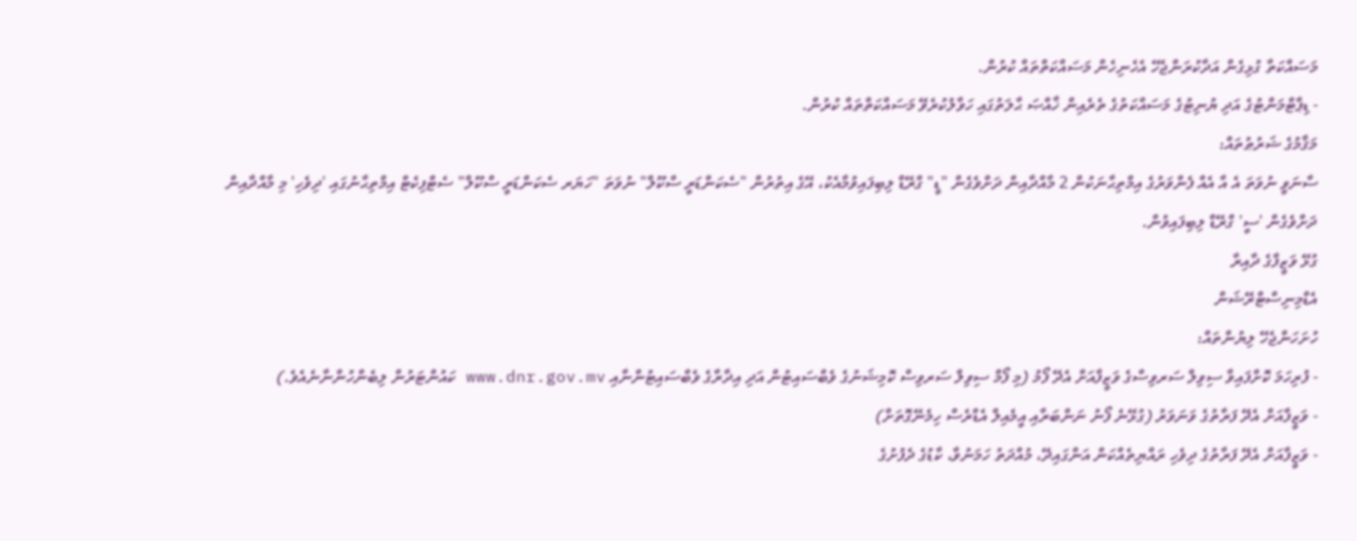މަސައްކަތާ ގުޅިގެން އަދާކުރަންޖެހޭ އެހެނިހެން މަސައްކަތްތައް ކުރުން.
- ޑިޕާޓްމަންޓުގެ އަދި ޔުނިޓުގެ މަސައްކަތުގެ ތެރެއިން ޚާއްޞަ ޙާލަތުގައި ހަވާލުކުރެވޭ މަސައްކަތްތައް ކުރުން.
މަޤާމުގެ ޝަރުޠުތައް:
ސާނަވީ ނުވަތަ އެ އާ އެއް ފެންވަރުގެ އިމްތިޙާނަކުން 2 މާއްދާއިން ދަށްވެގެން "ޑީ" ގްރޭޑް ލިބިފައިވުމާއެކު، އޭގެ އިތުރުން "ސެކަންޑަރީ ސްކޫލް" ނުވަތަ "ހަޔަރ ސެކަންޑަރީ ސްކޫލް" ސެޓްފިކެޓް އިމްތިޙާނުގައި 'ދިވެހި' މި މާއްދާއިން ދަށްވެގެން 'ސީ' ގްރޭޑް ލިބިފައިވުން.
ގުޅޭ ވަޒީފާގެ ދާއިރާ
އެޑްމިނިސްޓްރޭޝަން
ހުށަހަންޖެހޭ ލިޔުންތައް:
- ފުރިހަމަ ކޮށްފައިވާ ސިވިލް ސަރވިސްގެ ވަޒީފާއަށް އެދޭ ފޯމު (މި ފޯމް ސިވިލް ސަރވިސް ކޮމިޝަނުގެ ވެބްސައިޓުން އަދި އިދާރާގެ ވެބްސައިޓުންނާއި www.dnr.gov.mv ކައުންޓަރުން ލިބެންހުންނާނެއެވެ.)
- ވަޒީފާއަށް އެދޭ ފަރާތުގެ ވަނަވަރު (ގުޅޭނެ ފޯނު ނަންބަރާއި އީމެއިލް އެޑްރެސް ހިމެނޭގޮތަށް)
- ވަޒީފާއަށް އެދޭ ފަރާތުގެ ދިވެހި ރައްޔިތެއްކަން އަންގައިދޭ، މުއްދަތު ހަމަނުވާ، ކާޑުގެ ދެފުށުގެ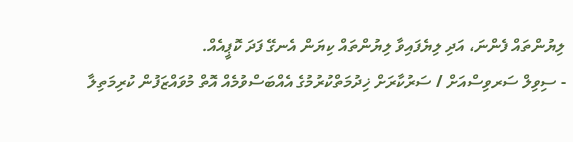ލިޔުންތައް ފެންނަ، އަދި ލިޔެފައިވާ ލިޔުންތައް ކިޔަން އެނގޭ ފަދަ ކޮޕީއެއް.
- ސިވިލް ސަރވިސްއަށް / ސަރުކާރަށް ޚިދުމަތްކުރުމުގެ އެއްބަސްވުމެއް އޮތް މުވައްޒަފުން ކުރިމަތިލާ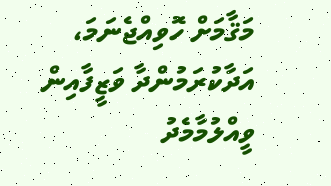މަޤާމަށް ހޮވިއްޖެނަމަ، އަދާކުރަމުންދާ ވަޒީފާއިން ވީއްލުމާމެދު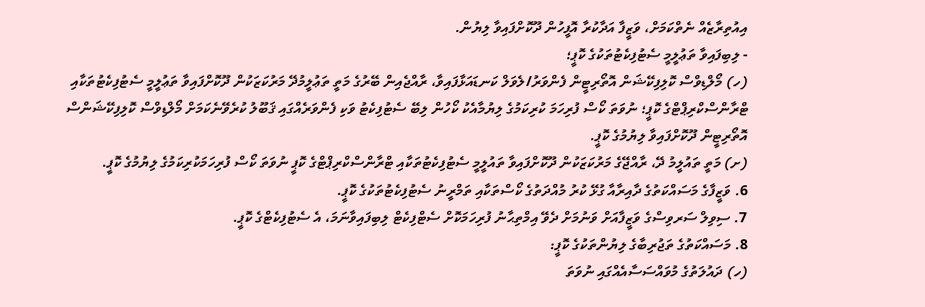އިއުތިރާޒެއް ނެތްކަމަށް، ވަޒީފާ އަދާކުރާ އޮފީހުން ދޫކޮށްފައިވާ ލިޔުން.
- ލިބިފައިވާ ތަޢުލީމީ ސެޓުފިކެޓުތަކުގެ ކޮޕީ؛
(ހ) މޯލްޑިވްސް ކޮލިފިކޭޝަން އޮތޯރިޓީން ފެންވަރު/ލެވަލް ކަނޑައަޅާފައިވާ، ރާއްޖެއިން ބޭރުގެ މަތީ ތަޢުލީމުދޭ މަރުކަޒަކުން ދޫކޮށްފައިވާ ތަޢުލީމީ ސެޓުފިކެޓުތަކާއި ޓްރާންސްކްރިޕްޓްގެ ކޮޕީ؛ ނުވަތަ ކޯސް ފުރިހަމަ ކުރިކަމުގެ ލިޔުމާއެކު ކޯހުން ލިބޭ ސެޓުފިކެޓު ވަކި ފެންވަރެއްގައި ޤަބޫލު ކުރެވޭނެކަމަށް މޯލްޑިވްސް ކޮލިފިކޭޝަންސް އޮތޯރިޓީން ދޫކޮށްފައިވާ ލިޔުމުގެ ކޮޕީ.
(ށ) މަތީ ތައުލީމު ދޭ، ރާއްޖޭގެ މަރުކަޒަކުން ދޫކޮށްފައިވާ ތައުލީމީ ސެޓުފިކެޓުތަކާއި ޓްރާންސްކްރިޕްޓްގެ ކޮޕީ ނުވަތަ ކޯސް ފުރިހަމަކުރިކަމުގެ ލިޔުމުގެ ކޮޕީ.
6. ވަޒީފާގެ މަސައްކަތުގެ ދާއިރާއާ ގުޅޭ ކުރު މުއްދަތުގެ ކޯސްތަކާއި ތަމްރީނު ސެޓުފިކެޓުތަކުގެ ކޮޕީ.
7. ސިވިލް ސަރވިސްގެ ވަޒީފާއަށް ވަނުމަށް ދެވޭ އިމްތިޙާނު ފުރިހަމަކޮށް ސެޓްފިކެޓް ލިބިފައިވާނަމަ، އެ ސެޓުފިކެޓްގެ ކޮޕީ.
8. މަސައްކަތުގެ ތަޖުރިބާގެ ލިޔުންތަކުގެ ކޮޕީ:
(ހ) ދައުލަތުގެ މުވައްސަސާއެއްގައި ނުވަތަ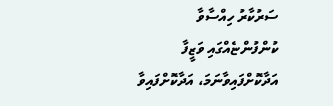ސަރުކާރު ހިއްސާވާ ކުންފުންޏެއްގައި ވަޒީފާ އަދާކޮށްފައިވާނަމަ، އަދާކޮށްފައިވާ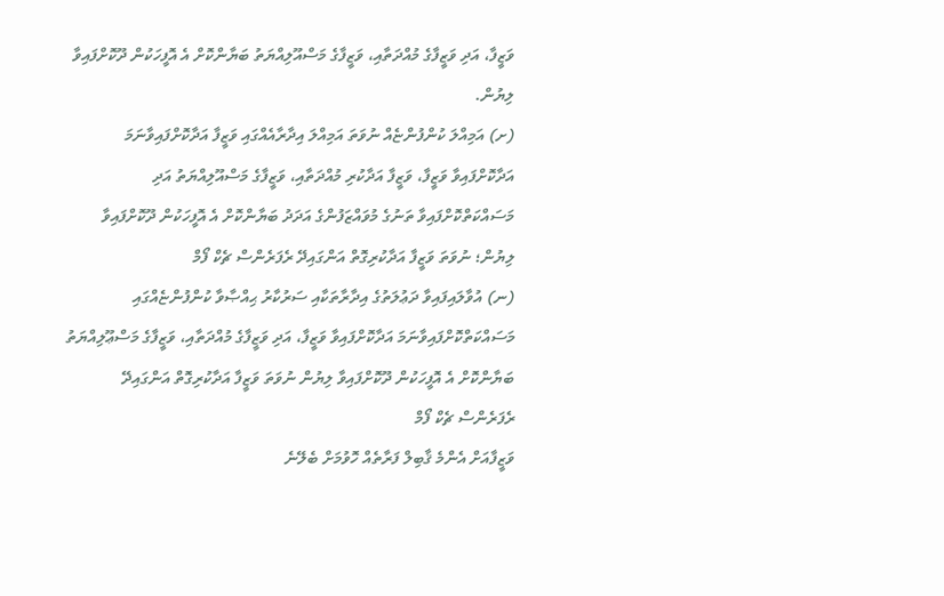ވަޒީފާ، އަދި ވަޒީފާގެ މުއްދަތާއި، ވަޒީފާގެ މަސްއޫލިއްޔަތު ބަޔާންކޮށް އެ އޮފީހަކުން ދޫކޮށްފައިވާ ލިޔުން.
(ށ) އަމިއްލަ ކުންފުންޏެއް ނުވަތަ އަމިއްލަ އިދާރާއެއްގައި ވަޒީފާ އަދާކޮށްފައިވާނަމަ އަދާކޮށްފައިވާ ވަޒީފާ، ވަޒީފާ އަދާކުރި މުއްދަތާއި، ވަޒީފާގެ މަސްއޫލިއްޔަތު އަދި މަސައްކަތްކޮށްފައިވާ ތަނުގެ މުވައްޒަފުންގެ އަދަދު ބަޔާންކޮށް އެ އޮފީހަކުން ދޫކޮށްފައިވާ ލިޔުން؛ ނުވަތަ ވަޒީފާ އަދާކުރިގޮތް އަންގައިދޭ ރެފަރެންސް ޗެކް ފޯމް
(ނ) އުވާލައިފައިވާ ދަޢުލަތުގެ އިދާރާތަކާއި ސަރުކާރު ޙިއްޞާވާ ކުންފުންޏެއްގައި މަސައްކަތްކޮށްފައިވާނަމަ އަދާކޮށްފައިވާ ވަޒީފާ، އަދި ވަޒީފާގެ މުއްދަތާއި، ވަޒީފާގެ މަސްޢޫލިއްޔަތު ބަޔާންކޮށް އެ އޮފީހަކުން ދޫކޮށްފައިވާ ލިޔުން ނުވަތަ ވަޒީފާ އަދާކުރިގޮތް އަންގައިދޭ ރެފަރެންސް ޗެކް ފޯމް
ވަޒީފާއަށް އެންމެ ޤާބިލް ފަރާތެއް ހޮވުމަށް ބެލޭނެ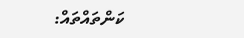ކަންތައްތައް: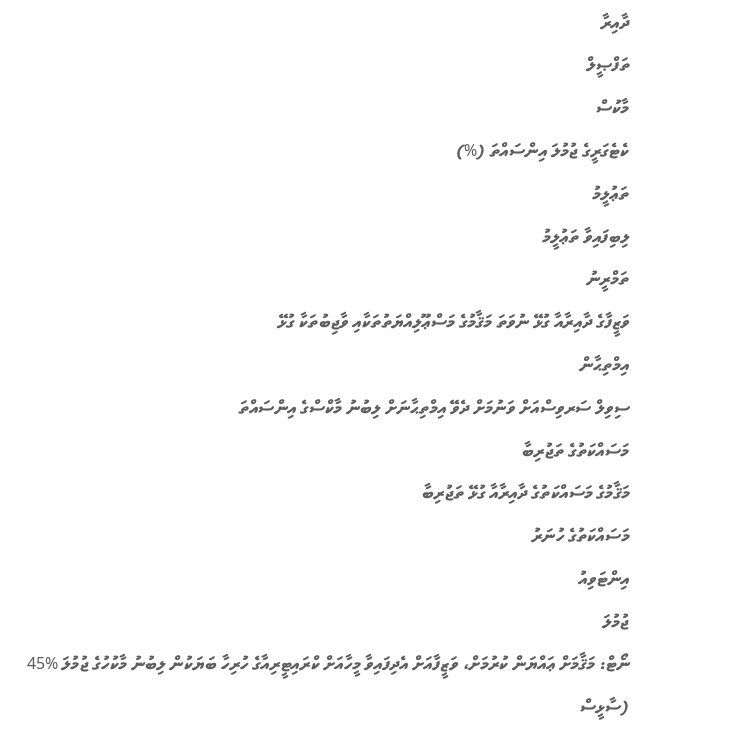ދާއިރާ
ތަފްޞީލް
މާކުސް
ކެޓެގަރީގެ ޖުމުލަ އިންސައްތަ (%)
ތަޢުލީމު
ލިބިފައިވާ ތަޢުލީމު
ތަމްރީނު
ވަޒީފާގެ ދާއިރާއާ ގުޅޭ ނުވަތަ މަޤާމުގެ މަސްޢޫލިއްޔަތުތަކާއި ވާޖިބުތަކާ ގުޅޭ
އިމްތިޙާން
ސިވިލް ސަރވިސްއަށް ވަނުމަށް ދެވޭ އިމްތިޙާނަށް ލިބުނު މާކްސްގެ އިންސައްތަ
މަސައްކަތުގެ ތަޖުރިބާ
މަޤާމުގެ މަސައްކަތުގެ ދާއިރާއާ ގުޅޭ ތަޖުރިބާ
މަސައްކަތުގެ ހުނަރު
އިންޓަވިއު
ޖުމުލަ
ނޯޓް: މަޤާމަށް ޢައްޔަން ކުރުމަށް، ވަޒީފާއަށް އެދިފައިވާ މީހާއަށް ކްރައިޓީރިއާގެ ހުރިހާ ބަޔަކުން ލިބުނު މާކުހުގެ ޖުމުލަ %45 (ސާޅީސް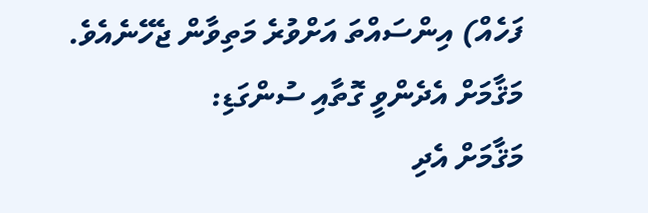ފަހެއް) އިންސައްތަ އަށްވުރެ މަތިވާން ޖެހޭނެއެވެ.
މަޤާމަށް އެދެންވީ ގޮތާއި ސުންގަޑި:
މަޤާމަށް އެދި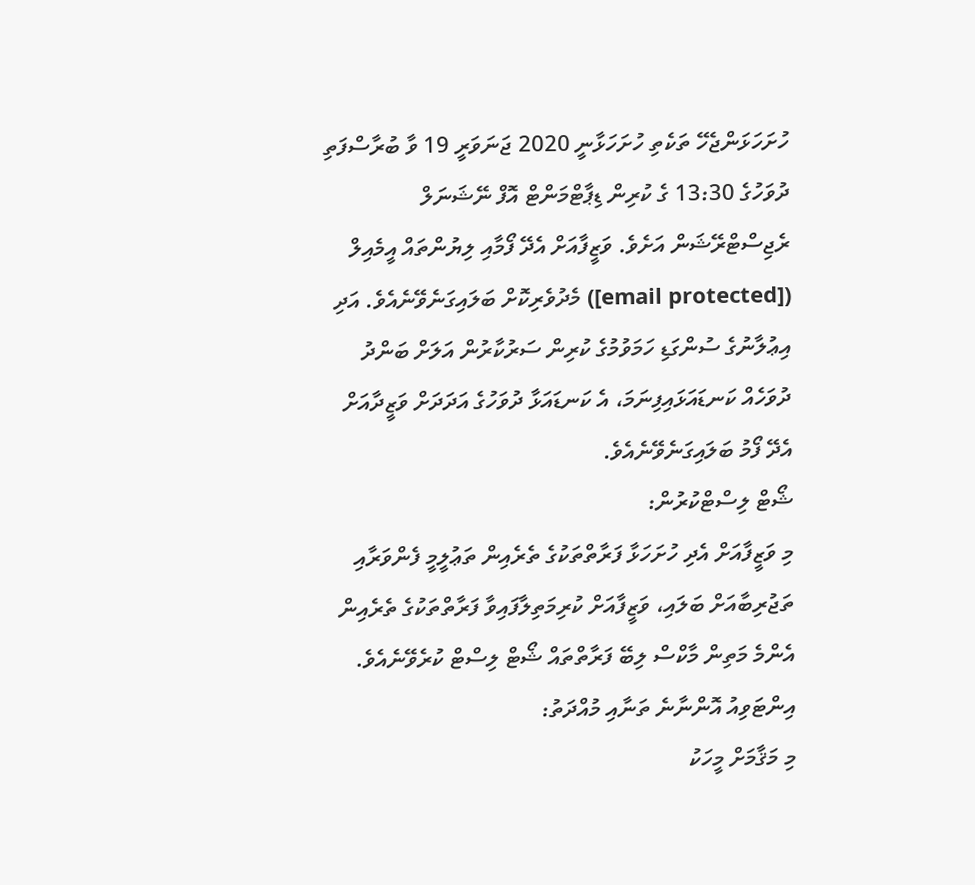ހުށަހަޅަންޖެހޭ ތަކެތި ހުށަހަޅާނީ 2020 ޖަނަވަރީ 19 ވާ ބުރާސްފަތި ދުވަހުގެ 13:30 ގެ ކުރިން ޑިޕާޓްމަންޓް އޮފް ނޭޝަނަލް ރެޖިސްޓްރޭޝަން އަށެވެ. ވަޒީފާއަށް އެދޭ ފޯމާއި ލިޔުންތައް އީމެއިލް ([email protected]) މެދުވެރިކޮށް ބަލައިގަނެވޭނެއެވެ. އަދި އިޢުލާނުގެ ސުންގަޑި ހަމަވުމުގެ ކުރިން ސަރުކާރުން އަލަށް ބަންދު ދުވަހެއް ކަނޑައަޅައިފިނަމަ، އެ ކަނޑައަޅާ ދުވަހުގެ އަދަދަށް ވަޒީދާއަށް އެދޭ ފޯމު ބަލައިގަނެވޭނެއެވެ.
ޝޯޓް ލިސްޓްކުރުން:
މި ވަޒީފާއަށް އެދި ހުށަހަޅާ ފަރާތްތަކުގެ ތެރެއިން ތަޢުލީމީ ފެންވަރާއި ތަޖުރިބާއަށް ބަލައި، ވަޒީފާއަށް ކުރިމަތިލާފައިވާ ފަރާތްތަކުގެ ތެރެއިން އެންމެ މަތިން މާކްސް ލިބޭ ފަރާތްތައް ޝޯޓް ލިސްޓް ކުރެވޭނެއެވެ.
އިންޓަވިއު އޮންނާނެ ތަނާއި މުއްދަތު:
މި މަޤާމަށް މީހަކު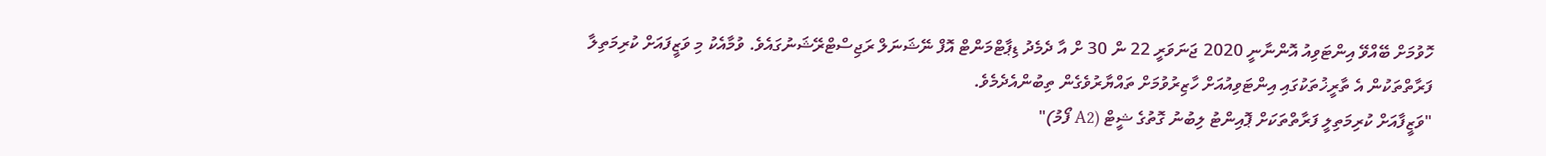ހޮވުމަށް ބޭއްވޭ އިންޓަވިއު އޮންނާނީ 2020 ޖަނަވަރީ 22 ން 30 ށް އާ ދެމެދު ޑިޕާޓްމަންޓް އޮފް ނޭޝަނަލް ރަޖިސްޓްރޭޝަނުގައެވެ. ވުމާއެކު މި ވަޒީފައަށް ކުރިމަތިލާ ފަރާތްތަކުން އެ ތާރީޚުތަކުގައި އިންޓަވިއުއަށް ހާޒިރުވުމަށް ތައްޔާރުވެގެން ތިބުންއެދެމެވެ.
"ވަޒީފާއަށް ކުރިމަތިލީ ފަރާތްތަކަށް ޕޮއިންޓު ލިބުނު ގޮތުގެ ޝީޓް (A2 ފޯމު)"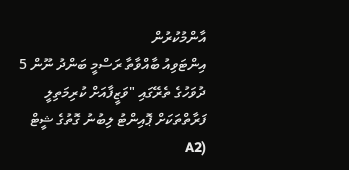އާންމުކުރުން
އިންޓަވިއު ބާއްވާތާ ރަސްމީ ބަންދު ނޫން 5 ދުވަހުގެ ތެރޭގައި "ވަޒީފާއަށް ކުރިމަތިލީ ފަރާތްތަކަށް ޕޮއިންޓު ލިބުނު ގޮތުގެ ޝީޓް (A2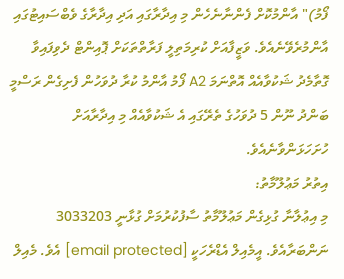ފޯމު)" އާންމުކޮށް ފެންނާނެހެން މި އިދާރާގައި އަދި އިދާރާގެ ވެބްސައިޓުގައި އާންމުރެވޭނެއެވެ. ވަޒީފާއަށް ކުރިމަތިލީ ފަރާތްތަކަށް ޕޮއިންޓް ދެވިފައިވާ ގޮތާމެދު ޝަކުވާއެއް އޮތްނަމަ A2 ފޯމު އާންމު ކުރާ ދުވަހުން ފެށިގެން ރަސްމީ ބަންދު ނޫން 5 ދުވަހުގެ ތެރޭގައި އެ ޝަކުވާއެއް މި އިދާރާއަށް ހުށަހަޅަންވާނެއެވެ.
އިތުރު މަޢުލޫމާތު:
މި އިޢުލާނާ ގުޅިގެން މަޢުލޫމާތު ސާފުކުރުމަށް ގުޅާނީ 3033203 ނަންބަރާއެވެ. އީމެއިލް އެޑްރެހަކީ [email protected] އެވެ. މެއިލް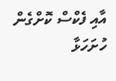އާއި ފެކްސް ކޮށްގެން ހުށަހަޅާ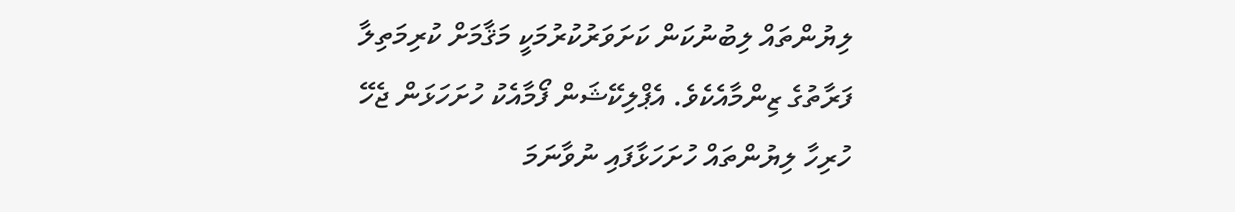ލިޔުންތައް ލިބުނުކަން ކަށަވަރުކުރުމަކީ މަޤާމަށް ކުރިމަތިލާ ފަރާތުގެ ޒިންމާއެކެވެ. އެޕްލިކޭޝަން ފޯމާއެކު ހުށަހަޅަން ޖެހޭ ހުރިހާ ލިޔުންތައް ހުށަހަޅާފައި ނުވާނަމަ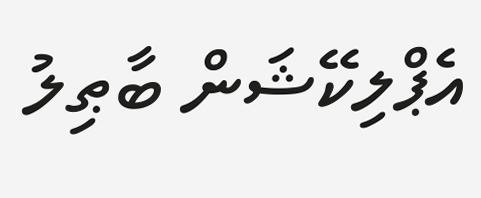އެޕްލިކޭޝަން ބާޠިލު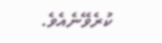ކުރެވޭނެއެވެ.